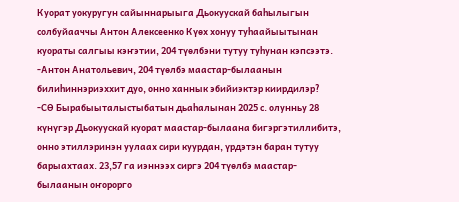Куорат уокуругун сайыннарыыга Дьокуускай баһылыгын солбуйааччы Антон Алексеенко Күөх хонуу туһаайыытынан куораты салгыы кэҥэтии, 204 түөлбэни тутуу туһунан кэпсээтэ.
-Антон Анатольевич, 204 түөлбэ маастар-былаанын билиһиннэриэххит дуо, онно ханнык эбийиэктэр киирдилэр?
-СӨ Бырабыыталыстыбатын дьаһалынан 2025 с. олунньу 28 күнүгэр Дьокуускай куорат маастар-былаана бигэргэтиллибитэ, онно этиллэринэн уулаах сири куурдан, үрдэтэн баран тутуу барыахтаах. 23,57 га иэннээх сиргэ 204 түөлбэ маастар-былаанын оҥорорго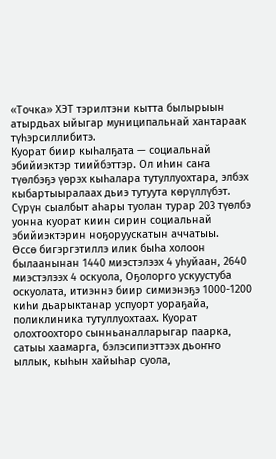«Точка» ХЭТ тэрилтэни кытта былырыын атырдьах ыйыгар муниципальнай хантараак түһэрсиллибитэ.
Куорат биир кыһалҕата — социальнай эбийиэктэр тиийбэттэр. Ол иһин саҥа түөлбэҕэ үөрэх кыһалара тутуллуохтара, элбэх кыбартыыралаах дьиэ тутуута көрүллүбэт. Сүрүн сыалбыт аһары туолан турар 203 түөлбэ уонна куорат киин сирин социальнай эбийиэктэрин ноҕоруускатын аччатыы.
Өссө бигэргэтиллэ илик быһа холоон былаанынан 1440 миэстэлээх 4 уһуйаан, 2640 миэстэлээх 4 оскуола, Оҕолорго ускуустуба оскуолата, итиэннэ биир симиэнэҕэ 1000-1200 киһи дьарыктанар успуорт уораҕайа, поликлиника тутуллуохтаах. Куорат олохтоохторо сынньаналларыгар паарка, сатыы хаамарга, бэлэсипиэттээх дьоҥҥо ыллык, кыһын хайыһар суола,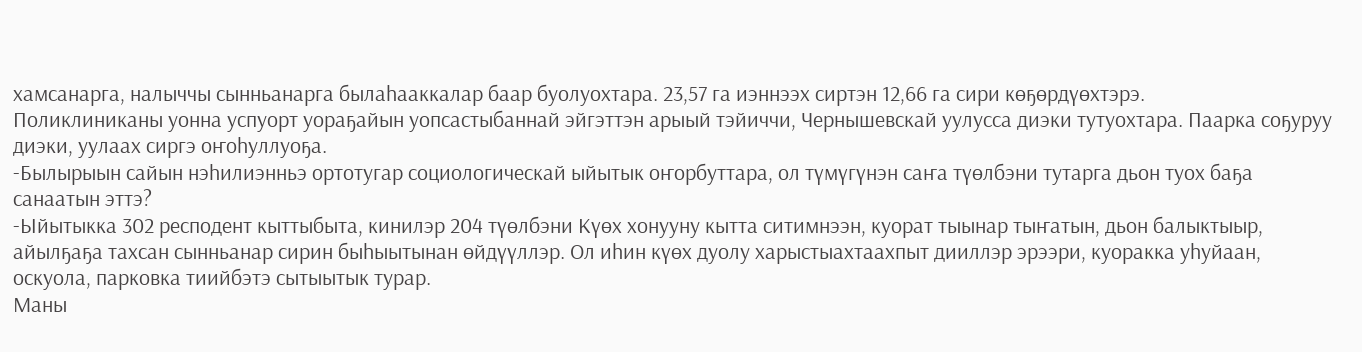хамсанарга, налыччы сынньанарга былаһааккалар баар буолуохтара. 23,57 га иэннээх сиртэн 12,66 га сири көҕөрдүөхтэрэ.
Поликлиниканы уонна успуорт уораҕайын уопсастыбаннай эйгэттэн арыый тэйиччи, Чернышевскай уулусса диэки тутуохтара. Паарка соҕуруу диэки, уулаах сиргэ оҥоһуллуоҕа.
-Былырыын сайын нэһилиэнньэ ортотугар социологическай ыйытык оҥорбуттара, ол түмүгүнэн саҥа түөлбэни тутарга дьон туох баҕа санаатын эттэ?
-Ыйытыкка 302 респодент кыттыбыта, кинилэр 204 түөлбэни Күөх хонууну кытта ситимнээн, куорат тыынар тыҥатын, дьон балыктыыр, айылҕаҕа тахсан сынньанар сирин быһыытынан өйдүүллэр. Ол иһин күөх дуолу харыстыахтаахпыт дииллэр эрээри, куоракка уһуйаан, оскуола, парковка тиийбэтэ сытыытык турар.
Маны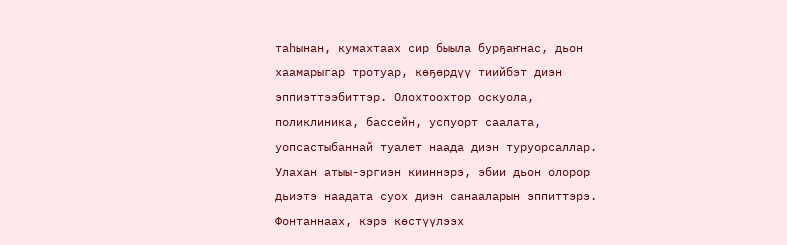таһынан, кумахтаах сир быыла бурҕаҥнас, дьон хаамарыгар тротуар, көҕөрдүү тиийбэт диэн эппиэттээбиттэр. Олохтоохтор оскуола, поликлиника, бассейн, успуорт саалата, уопсастыбаннай туалет наада диэн туруорсаллар. Улахан атыы-эргиэн кииннэрэ, эбии дьон олорор дьиэтэ наадата суох диэн санааларын эппиттэрэ. Фонтаннаах, кэрэ көстүүлээх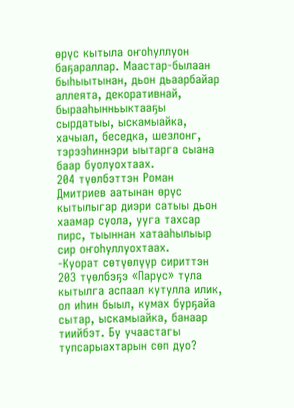өрүс кытыла оҥоһуллуон баҕараллар. Маастар-былаан быһыытынан, дьон дьаарбайар аллеята, декоративнай, бырааһынньыктааҕы сырдатыы, ыскамыайка, хачыал, беседка, шезлонг, тэрээһиннэри ыытарга сыана баар буолуохтаах.
204 түөлбэттэн Роман Дмитриев аатынан өрүс кытылыгар диэри сатыы дьон хаамар суола, ууга тахсар пирс, тыыннан хатааһылыыр сир оҥоһуллуохтаах.
-Куорат сөтүөлүүр сириттэн 203 түөлбэҕэ «Парус» тула кытылга аспаал кутулла илик, ол иһин быыл, кумах бурҕайа сытар, ыскамыайка, банаар тиийбэт. Бу учаастагы тупсарыахтарын сөп дуо?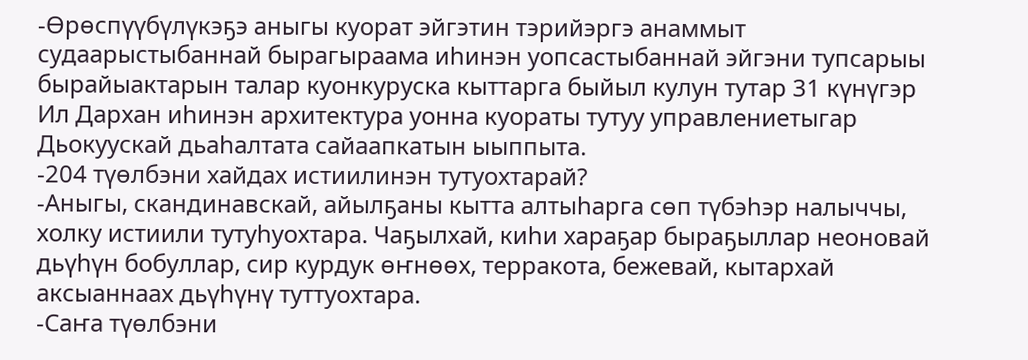-Өрөспүүбүлүкэҕэ аныгы куорат эйгэтин тэрийэргэ анаммыт судаарыстыбаннай бырагыраама иһинэн уопсастыбаннай эйгэни тупсарыы бырайыактарын талар куонкуруска кыттарга быйыл кулун тутар 31 күнүгэр Ил Дархан иһинэн архитектура уонна куораты тутуу управлениетыгар Дьокуускай дьаһалтата сайаапкатын ыыппыта.
-204 түөлбэни хайдах истиилинэн тутуохтарай?
-Аныгы, скандинавскай, айылҕаны кытта алтыһарга сөп түбэһэр налыччы, холку истиили тутуһуохтара. Чаҕылхай, киһи хараҕар быраҕыллар неоновай дьүһүн бобуллар, сир курдук өҥнөөх, терракота, бежевай, кытархай аксыаннаах дьүһүнү туттуохтара.
-Саҥа түөлбэни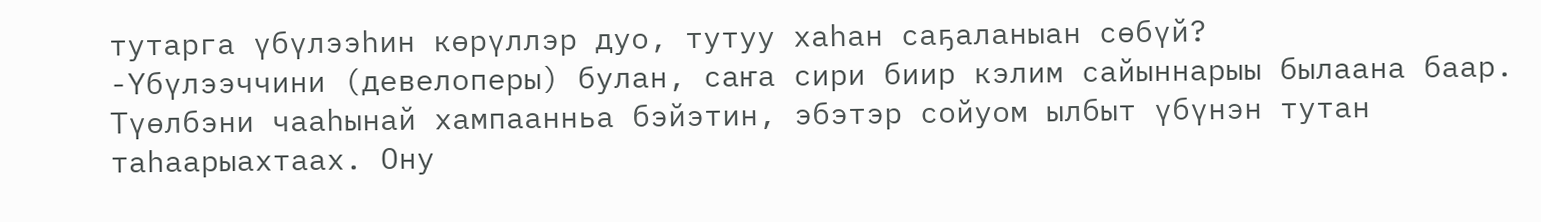тутарга үбүлээһин көрүллэр дуо, тутуу хаһан саҕаланыан сөбүй?
-Үбүлээччини (девелоперы) булан, саҥа сири биир кэлим сайыннарыы былаана баар. Түөлбэни чааһынай хампаанньа бэйэтин, эбэтэр сойуом ылбыт үбүнэн тутан таһаарыахтаах. Ону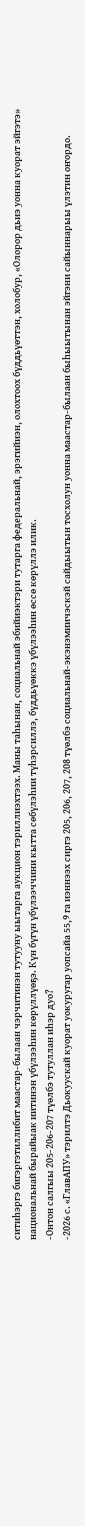ситиһэргэ бигэргэтиллибит маастар-былаан чэрчитинэн тутууну ыытарга аукцион тэриллиэхтээх. Маны таһынан, социальнай эбийиэктэри тутарга федеральнай, эрэгийиэн, олохтоох бүддьүөттэн, холобур, «Олорор дьиэ уонна куорат эйгэтэ» национальнай бырайыак иитинэн үбүлээһин көрүллүөҕэ. Күн бүгүн үбүлээччини кытта сөбүлэһии түһэрсиллэ, бүддьүөккэ үбүлээһин өссө көрүллэ илик.
-Онтон салгыы 205-206-207 түөлбэ тутуллан иһэр дуо?
-2026 с. «ГлавАПУ» тэрилтэ Дьокуускай куорат уокуругар уопсайа 55,9 га иэннээх сиргэ 205, 206, 207, 208 түөлбэ социальнай-экэнэмиичэскэй сайдыытын тосхолун уонна маастар-былаан быһыытынан эйгэни сайыннарыы үлэтин оҥордо.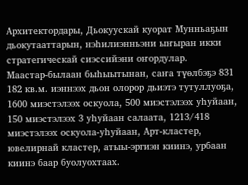Архитектордары, Дьокуускай куорат Мунньаҕын дьокутааттарын, нэһилиэнньэни ыҥыран икки стратегическай сиэссийэни оҥордулар.
Маастар-былаан быһыытынан, саҥа түөлбэҕэ 831 182 кв.м. иэннээх дьон олорор дьиэтэ тутуллуоҕа, 1600 миэстэлээх оскуола, 500 миэстэлээх уһуйаан, 150 миэстэлээх 3 уһуйаан салаата, 1213/418 миэстэлээх оскуола-уһуйаан, Арт-кластер, ювелирнай кластер, атыы-эргиэн киинэ, урбаан киинэ баар буолуохтаах.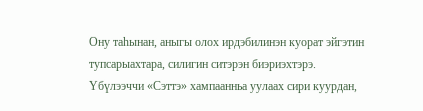Ону таһынан, аныгы олох ирдэбилинэн куорат эйгэтин тупсарыахтара, силигин ситэрэн биэриэхтэрэ.
Үбүлээччи «Сэттэ» хампаанньа уулаах сири куурдан,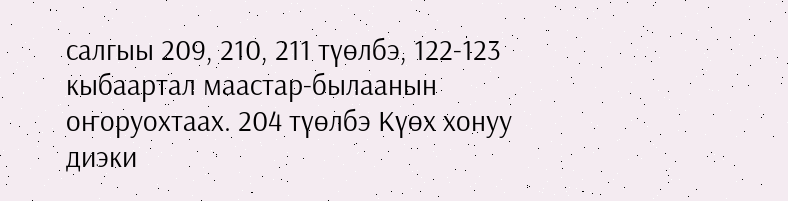салгыы 209, 210, 211 түөлбэ, 122-123 кыбаартал маастар-былаанын оҥоруохтаах. 204 түөлбэ Күөх хонуу диэки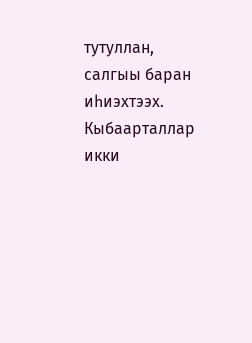тутуллан, салгыы баран иһиэхтээх. Кыбаарталлар икки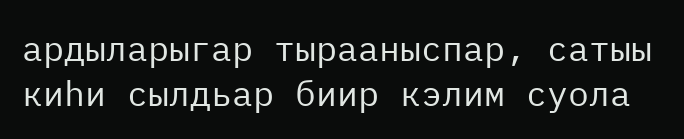ардыларыгар тырааныспар, сатыы киһи сылдьар биир кэлим суола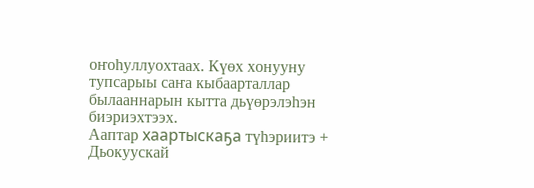оҥоһуллуохтаах. Күөх хонууну тупсарыы саҥа кыбаарталлар былааннарын кытта дьүөрэлэһэн биэриэхтээх.
Ааптар хаартыскаҕа түһэриитэ + Дьокуускай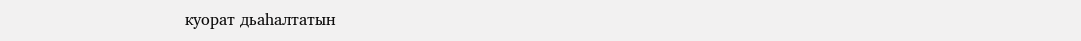куорат дьаһалтатын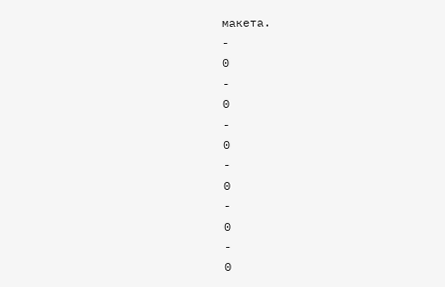макета.
-
0
-
0
-
0
-
0
-
0
-
0